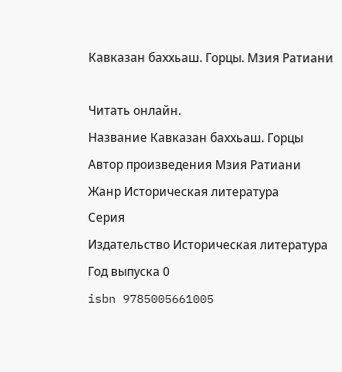Кавказан баххьаш. Горцы. Мзия Ратиани

Читать онлайн.
Название Кавказан баххьаш. Горцы
Автор произведения Мзия Ратиани
Жанр Историческая литература
Серия
Издательство Историческая литература
Год выпуска 0
isbn 9785005661005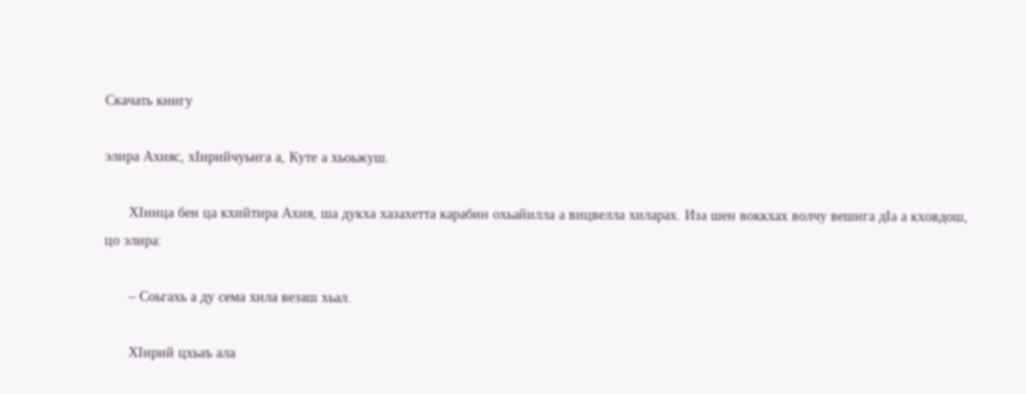Скачать книгу

элира Ахияс, хIирийчуьнга а, Куте а хьоьжуш.

      ХIинца бен ца кхийтира Ахия, ша дукха хазахетта карабин охьайилла а вицвелла хиларах. Иза шен воккхах волчу вешига дIа а кховдош, цо элира:

      – Соьгахь а ду сема хила везаш хьал.

      ХIирий цхьаъ ала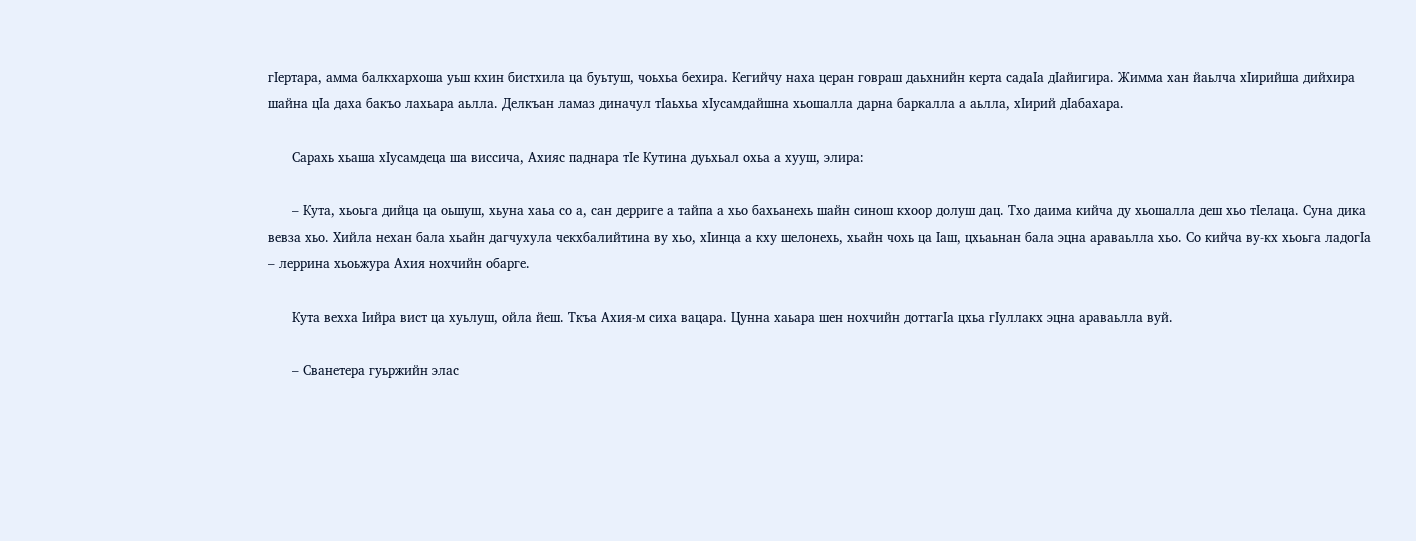гIертара, амма балкхархоша уьш кхин бистхила ца буьтуш, чоьхьа бехира. Кегийчу наха церан говраш даьхнийн керта садаIа дIайигира. Жимма хан йаьлча хIирийша дийхира шайна цIа даха бакъо лахьара аьлла. Делкъан ламаз диначул тIаьхьа хIусамдайшна хьошалла дарна баркалла а аьлла, хIирий дIабахара.

      Сарахь хьаша хIусамдеца ша виссича, Ахияс паднара тIе Кутина дуьхьал охьа а хууш, элира:

      – Кута, хьоьга дийца ца оьшуш, хьуна хаьа со а, сан дерриге а тайпа а хьо бахьанехь шайн синош кхоор долуш дац. Тхо даима кийча ду хьошалла деш хьо тIелаца. Суна дика вевза хьо. Хийла нехан бала хьайн дагчухула чекхбалийтина ву хьо, хIинца а кху шелонехь, хьайн чохь ца Iаш, цхьаьнан бала эцна араваьлла хьо. Со кийча ву-кх хьоьга ладогIа – леррина хьоьжура Ахия нохчийн обарге.

      Кута вехха Iийра вист ца хуьлуш, ойла йеш. Ткъа Ахия-м сиха вацара. Цунна хаьара шен нохчийн доттагIа цхьа гIуллакх эцна араваьлла вуй.

      – Сванетера гуьржийн элас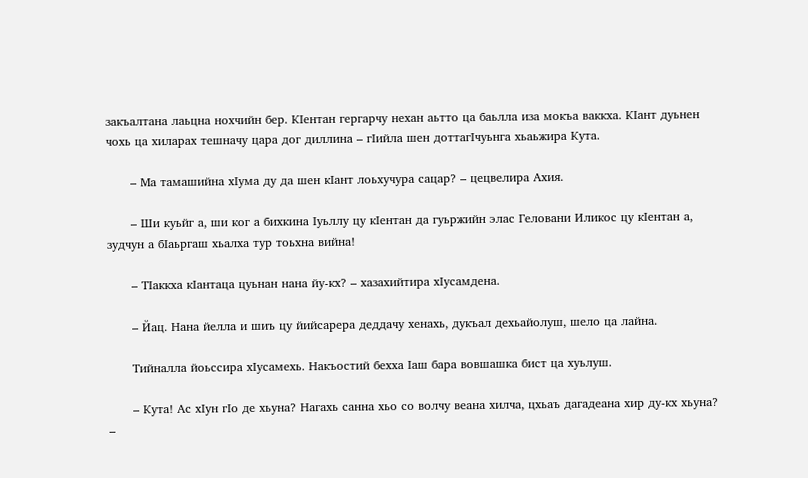закъалтана лаьцна нохчийн бер. КIентан гергарчу нехан аьтто ца баьлла иза мокъа ваккха. КIант дуьнен чохь ца хиларах тешначу цара дог диллина – гIийла шен доттагIчуьнга хьаьжира Кута.

      – Ма тамашийна хIума ду да шен кIант лоьхучура сацар? – цецвелира Ахия.

      – Ши куьйг а, ши ког а бихкина Iуьллу цу кIентан да гуьржийн элас Геловани Иликос цу кIентан а, зудчун а бIаьргаш хьалха тур тоьхна вийна!

      – ТIаккха кIантаца цуьнан нана йу-кх? – хазахийтира хIусамдена.

      – Йац. Нана йелла и шиъ цу йийсарера деддачу хенахь, дукъал дехьайолуш, шело ца лайна.

      Тийналла йоьссира хIусамехь. Накъостий бехха Iаш бара вовшашка бист ца хуьлуш.

      – Кута! Ас хIун гIо де хьуна? Нагахь санна хьо со волчу веана хилча, цхьаъ дагадеана хир ду-кх хьуна? –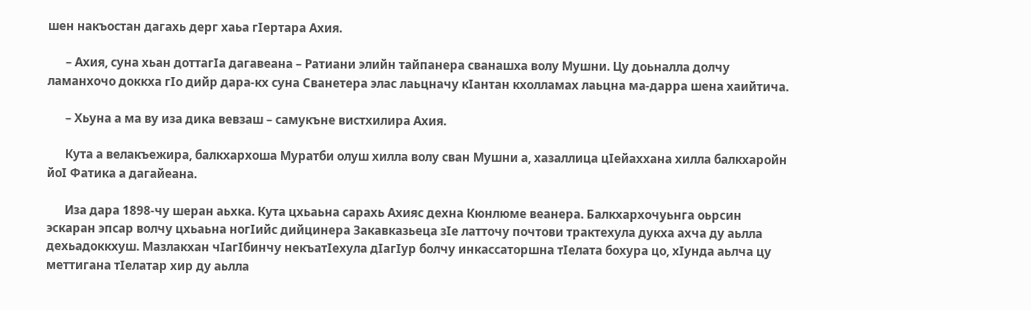шен накъостан дагахь дерг хаьа гIертара Ахия.

      – Ахия, суна хьан доттагIа дагавеана – Ратиани элийн тайпанера сванашха волу Мушни. Цу доьналла долчу ламанхочо доккха гIо дийр дара-кх суна Сванетера элас лаьцначу кIантан кхолламах лаьцна ма-дарра шена хаийтича.

      – Хьуна а ма ву иза дика вевзаш – самукъне вистхилира Ахия.

      Кута а велакъежира, балкхархоша Муратби олуш хилла волу сван Мушни а, хазаллица цIейаххана хилла балкхаройн йоI Фатика а дагайеана.

      Иза дара 1898-чу шеран аьхка. Кута цхьаьна сарахь Ахияс дехна Кюнлюме веанера. Балкхархочуьнга оьрсин эскаран эпсар волчу цхьаьна ногIийс дийцинера Закавказьеца зIе латточу почтови трактехула дукха ахча ду аьлла дехьадоккхуш. Мазлакхан чIагIбинчу некъатIехула дIагIур болчу инкассаторшна тIелата бохура цо, хIунда аьлча цу меттигана тIелатар хир ду аьлла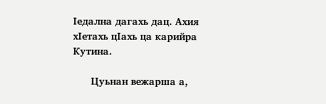Iедална дагахь дац. Ахия хIетахь цIахь ца карийра Кутина.

      Цуьнан вежарша а,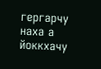гергарчу наха а йоккхачу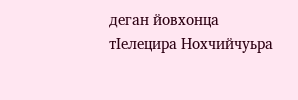деган йовхонца тIелецира Нохчийчуьра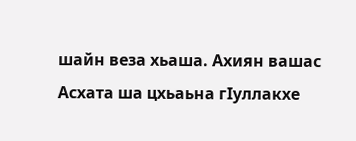шайн веза хьаша. Ахиян вашас Асхата ша цхьаьна гIуллакхе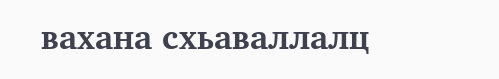вахана схьаваллалц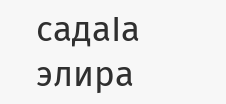садаIа элира